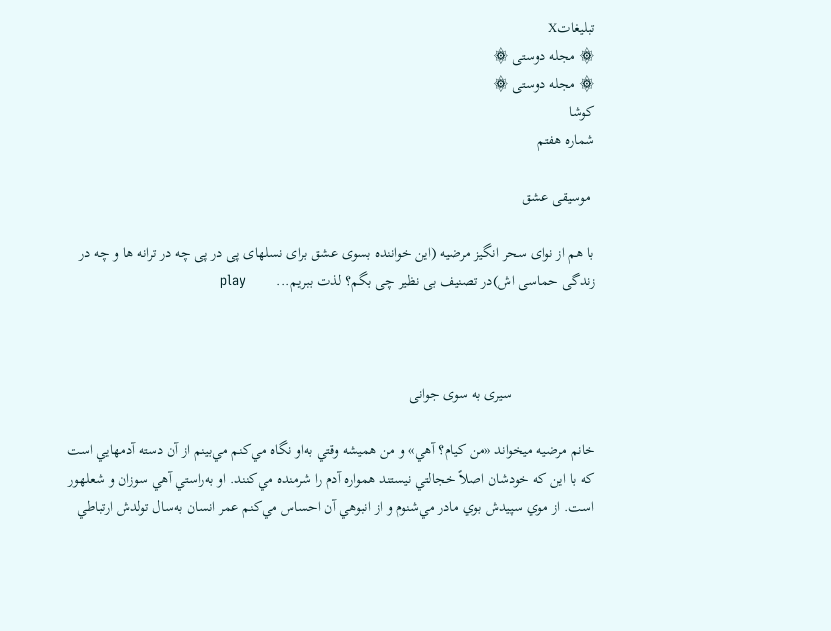تبليغاتX
۞ مجله دوستی ۞
۞ مجله دوستی ۞
کوشا
شماره هفتم

 موسیقی عشق

با هم از نوای سحر انگیز مرضیه (این خواننده بسوی عشق برای نسلهای پی در پی چه در ترانه ها و چه در زندگی حماسی اش)در تصنیف بی نظیر چی بگم؟ لذت ببریم...        play



                      سيری به سوی جوانی

خانم مرضيه ميخواند «من كيام؟ آهي» و من هميشه وقتي به‌او نگاه مي‌كنم مي‌بينم از آن دسته آدمهايي است كه با اين كه خودشان اصلاً خجالتي نيستند همواره آدم را شرمنده مي‌كنند. او به‌راستي آهي سوزان و شعلهور است. از موي سپيدش بوي مادر مي‌شنوم و از انبوهي آن احساس مي‌كنم عمر انسان به‌سال تولدش ارتباطي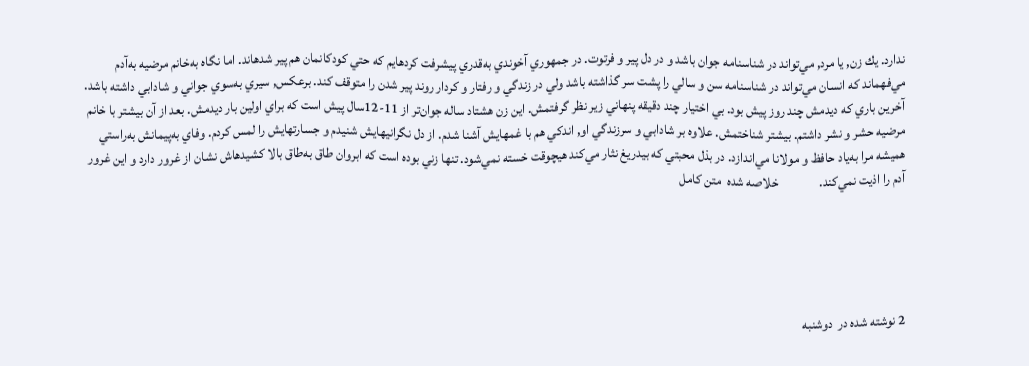ندارد. يك زن, يا مرد, مي‌تواند در شناسنامه جوان باشد و در دل پير و فرتوت. در جمهوري آخوندي به‌قدري پيشرفت كردهايم كه حتي كودكانمان هم پير شدهاند. اما نگاه به‌خانم مرضيه به‌آدم مي‌فهماند كه انسان مي‌تواند در شناسنامه سن و سالي را پشت سر گذاشته باشد ولي در زندگي و رفتار و كردار روند پير شدن را متوقف كند. برعكس, سيري به‌سوي جواني و شادابي داشته باشد. آخرين باري كه ديدمش چند روز پيش بود. بي اختيار چند دقيقه پنهاني زير نظر گرفتمش. اين زن هشتاد ساله جوان‌تر از 11-12سال پيش است كه براي اولين بار ديدمش. بعد از آن بيشتر با خانم مرضيه حشر و نشر داشتم. بيشتر شناختمش. علاوه بر شادابي و سرزندگي او, اندكي هم با غمهايش آشنا شدم. از دل نگرانيهايش شنيدم و جسارتهايش را لمس كردم. وفاي به‌پيمانش به‌راستي هميشه مرا به‌ياد حافظ و مولانا مي‌اندازد. در بذل محبتي كه بيدريغ نثار مي‌كند هيچوقت خسته نمي‌شود. تنها زني بوده است كه ابروان طاق به‌طاق بالا كشيدهاش نشان از غرور دارد و اين غرور آدم را اذيت نمي‌كند.               خلاصه شده  متن کامل





2 نوشته شده در  دوشنبه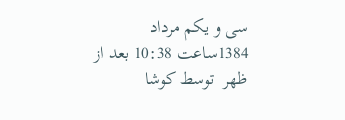سی و یکم مرداد 1384ساعت 10:38 بعد از ظهر  توسط کوشا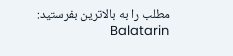مطلب را به بالاترین بفرستید: Balatarin